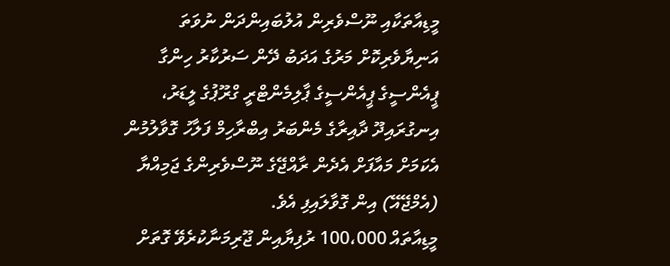މީޑިއާތަކާއި ނޫސްވެރިން އުލުބައިންދަން ނުވަތަ އަނިޔާވެރިކޮށް މަރުގެ އަދަބު ދޭން ސަރުކާރު ހިންގާ ޕީއެންސީގެ ޕީއެންސީގެ ޕާލިމެންޓްރީ ގްރޫޕުގެ ލީޑަރު، އިނގުރައިދޫ ދާއިރާގެ މެންބަރު އިބްރާހިމް ފަލާހު ގޮވާލުމުން އެކަމަށް މައާފަށް އެދެން ރާއްޖޭގެ ނޫސްވެރިންގެ ޖަމިއްޔާ (އެމްޖޭއޭ) އިން ގޮވާލައިފި އެވެ.
މީޑިއާތައް 100،000 ރުފިޔާއިން ޖޫރިމަނާކުރެވޭ ގޮތަށް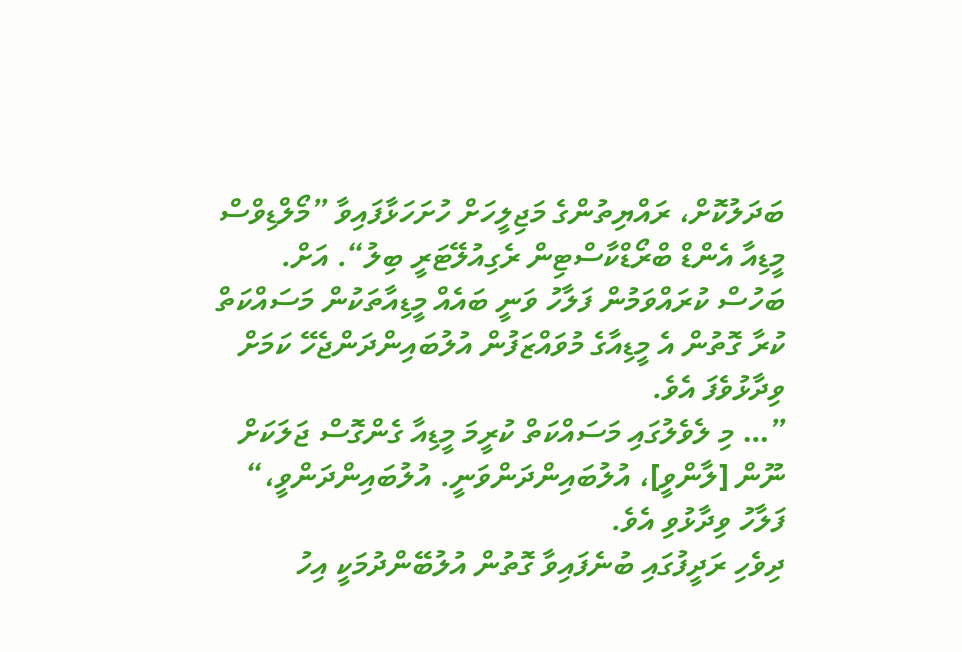ބަދަލުކޮށް، ރައްޔިތުންގެ މަޖިލީހަށް ހުށަހަޅާފައިވާ ”މޯލްޑިވްސް މީޑިއާ އެންޑް ބްރޯޑްކާސްޓިން ރެގިއުލޭޓަރީ ބިލު“. އަށް. ބަހުސް ކުރައްވަމުން ފަލާހު ވަނީ ބައެއް މީޑިއާތަކުން މަސައްކަތް ކުރާ ގޮތުން އެ މީޑިއާގެ މުވައްޒަފުން އުލުބައިންދަންޖެހޭ ކަމަށް ވިދާޅުވެފަ އެވެ.
”… މި ލެވެލުގައި މަސައްކަތް ކުރީމަ މީޑިއާ ގެންގޮސް ޖަލަކަށް ނޫން [ލާންވީ]، އުލުބައިންދަންވަނީ. އުލުބައިންދަންވީ،“ ފަލާހު ވިދާޅުވި އެވެ.
ދިވެހި ރަދީފުގައި ބުނެފައިވާ ގޮތުން އުލުބޭންދުމަކީ އިހު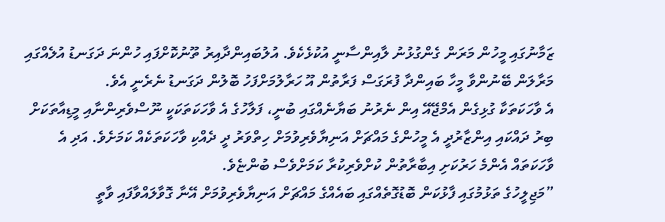ޒަމާނުގައި މީހުން މަރަން ގެންގުޅުނު ލާއިންސާނީ އުކުޅެކެވެ. އުލުބައިންދާއިރު ތޫނުކޮށްފައި ހުންނަ ދަގަނޑު އުލެއްގައި މަރާލަން ބޭނުންވާ މީހާ ބައިންދާ ފުރަގަސް ފަރާތުން އޫ ހަރާލުމަށްފަހު ބޮލުން ދަގަނޑު ނެރެނީ އެވެ.
އެ ވާހަކަތަކާ ގުޅިގެން އެމްޖޭއޭ އިން ނެރުނު ބަޔާނެއްގައި ބުނީ، ފަލާހުގެ އެ ވާހަކަތަކަކީ ނޫސްވެރިންނާއި މީޑިއާތަކަށް ބިރު ދައްކައި އިންޒާރުދީ އެ މީހުންގެ މައްޗަށް އަނިޔާވެރިވުމަށް ހިތްވަރު ދީ ދެއްކި ވާހަކަތަކެއް ކަމަށެވެ. އަދި އެ ވާހަކަތައް އެންމެ ހަރުކަށި އިބާރާތުން ކުށްވެރިކުރާ ކަމަށްވެސް ބުންޏެވެ.
”މަޖިލީހުގެ ތަޅުމުގައި ފާޅުކަން ބޮޑުގޮތެއްގައި ބައެއްގެ މައްޗަށް އަނިޔާވެރިވުމަށް އޭނާ ގޮވާލައްވާފައި ވާތީ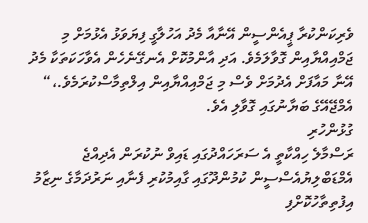ވެރިކަންކުރާ ޕީއެންސީން އޭނާއާ މެދު އަހުލާގީ ފިޔަވަޅު އެޅުމަށް މި ޖަމްއިއްޔާއިން ގޮވާލަމެވެ. އަދި އާންމުކޮށް އެނގޭނެހެން އެވާހަކަތަކާ މެދު އޭނާ މައާފަށް އެދުމަށް ވެސް މި ޖަމްއިއްޔާއިން އިލްތިމާސްކުރަމެވެ.،“ އެމްޖޭއޭގެ ބަޔާނުގައި ގޮވާލި އެވެ.
ގުޅުންހުރި
ރަސްމާލެ ހިއްކާތީ އެ ސަރަހައްދުގައި ޑައިވް ނުކުރަން އެދިއްޖެ
އެމްޑަބްލިޔުއެސްސީން ކުމުންދޫގައި ގާއިމުކުރި ފެނާއި ނަރުދަމާގެ ނިޒާމު އިފުތިތާހުކޮށްފި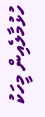ހުޅުމާލެއިން މީހަކު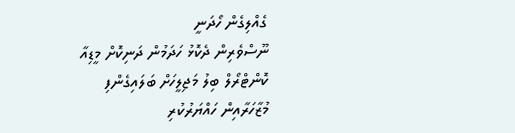ގެއްލިގެން ހޯދަނީ
ނޫސްވެރިން ދެކޮޅު ހަދަމުން ދަނިކޮށް މީޑިއާ ކޮންޓްރޯލް ބިލު މަޖިލީހަށް ބަލައިގެންފި
މުޒާހަރާއިން ހައްޔަރުކުރި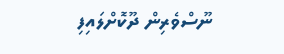ނޫސްވެރިން ދޫކޮށްލައިފި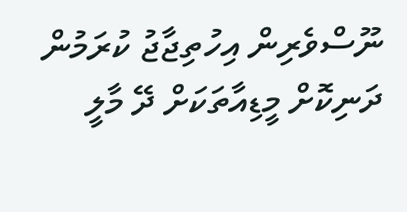ނޫސްވެރިން އިހުތިޖާޖު ކުރަމުން ދަނިކޮށް މީޑިއާތަކަށް ދޭ މާލީ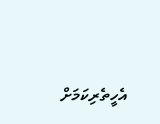އެހީތެރިކަމަށް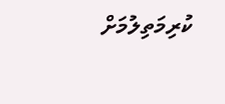ކުރިމަތިލުމަށް